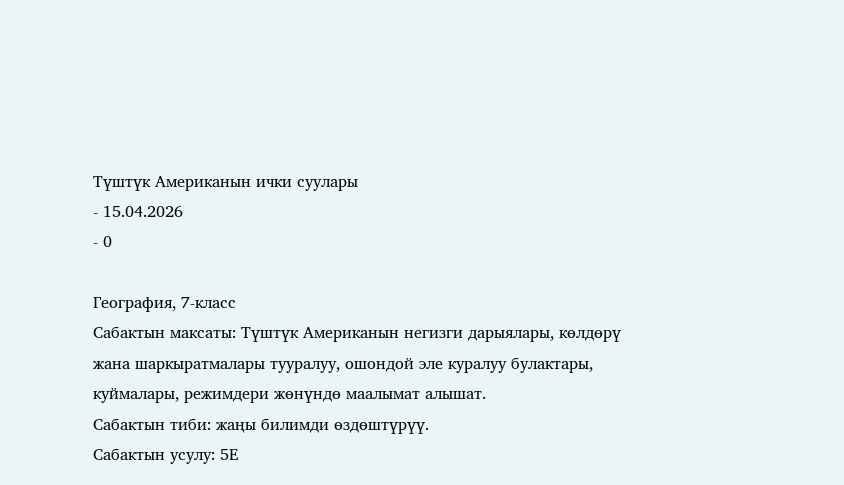Түштүк Американын ички суулары
- 15.04.2026
- 0

География, 7-класс
Сабактын максаты: Түштүк Американын негизги дарыялары, көлдөрү жана шаркыратмалары тууралуу, ошондой эле куралуу булактары, куймалары, режимдери жөнүндө маалымат алышат.
Сабактын тиби: жаңы билимди өздөштүрүү.
Сабактын усулу: 5Е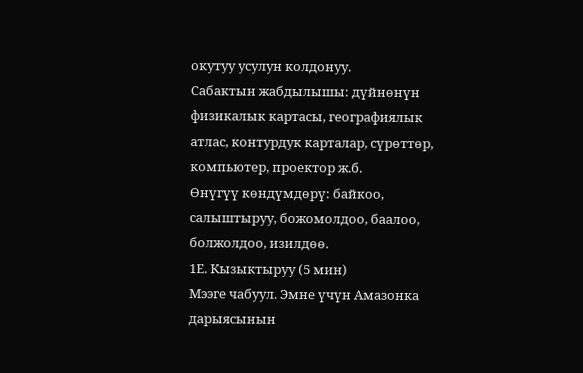окутуу усулун колдонуу.
Сабактын жабдылышы: дүйнөнүн физикалык картасы, географиялык атлас, контурдук карталар, сүрөттөр, компьютер, проектор ж.б.
Өнүгүү көндүмдөрү: байкоо, салыштыруу, божомолдоо, баалоо, болжолдоо, изилдөө.
1Е. Кызыктыруу (5 мин)
Мээге чабуул. Эмне үчүн Амазонка дарыясынын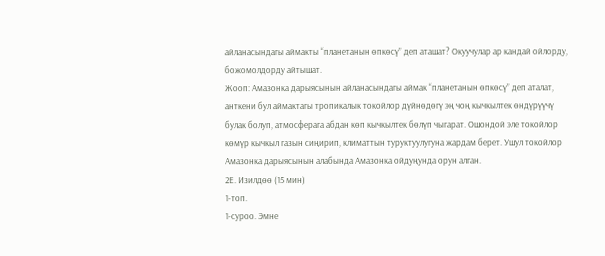айланасындагы аймакты “планетанын өпкөсү” деп аташат? Окуучулар ар кандай ойлорду, божомолдорду айтышат.
Жооп: Амазонка дарыясынын айланасындагы аймак “планетанын өпкөсү” деп аталат, анткени бул аймактагы тропикалык токойлор дүйнөдөгү эң чоң кычкылтек өндүрүүчү булак болуп, атмосферага абдан көп кычкылтек бөлүп чыгарат. Ошондой эле токойлор көмүр кычкыл газын сиңирип, климаттын туруктуулугуна жардам берет. Ушул токойлор Амазонка дарыясынын алабында Амазонка ойдуңунда орун алган.
2Е. Изилдөө (15 мин)
1-топ.
1-суроо. Эмне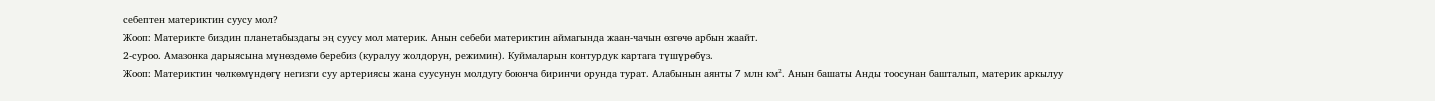себептен материктин суусу мол?
Жооп: Материкте биздин планетабыздагы эң суусу мол материк. Анын себеби материктин аймагында жаан-чачын өзгөчө арбын жаайт.
2-суроо. Амазонка дарыясына мүнөздөмө беребиз (куралуу жолдорун, режимин). Куймаларын контурдук картага түшүрөбүз.
Жооп: Материктин чөлкөмүндөгү негизги суу артериясы жана суусунун молдугу боюнча биринчи орунда турат. Алабынын аянты 7 млн км². Анын башаты Анды тоосунан башталып, материк аркылуу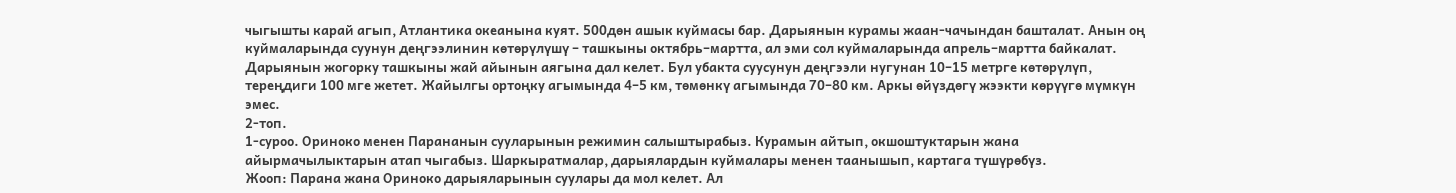чыгышты карай агып, Атлантика океанына куят. 500дөн ашык куймасы бар. Дарыянын курамы жаан-чачындан башталат. Анын оң куймаларында суунун деңгээлинин көтөрүлүшү – ташкыны октябрь–мартта, ал эми сол куймаларында апрель–мартта байкалат. Дарыянын жогорку ташкыны жай айынын аягына дал келет. Бул убакта суусунун деңгээли нугунан 10–15 метрге көтөрүлүп, тереңдиги 100 мге жетет. Жайылгы ортоңку агымында 4–5 км, төмөнкү агымында 70–80 км. Аркы өйүздөгү жээкти көрүүгө мүмкүн эмес.
2-топ.
1-суроо. Ориноко менен Парананын сууларынын режимин салыштырабыз. Курамын айтып, окшоштуктарын жана айырмачылыктарын атап чыгабыз. Шаркыратмалар, дарыялардын куймалары менен таанышып, картага түшүрөбүз.
Жооп: Парана жана Ориноко дарыяларынын суулары да мол келет. Ал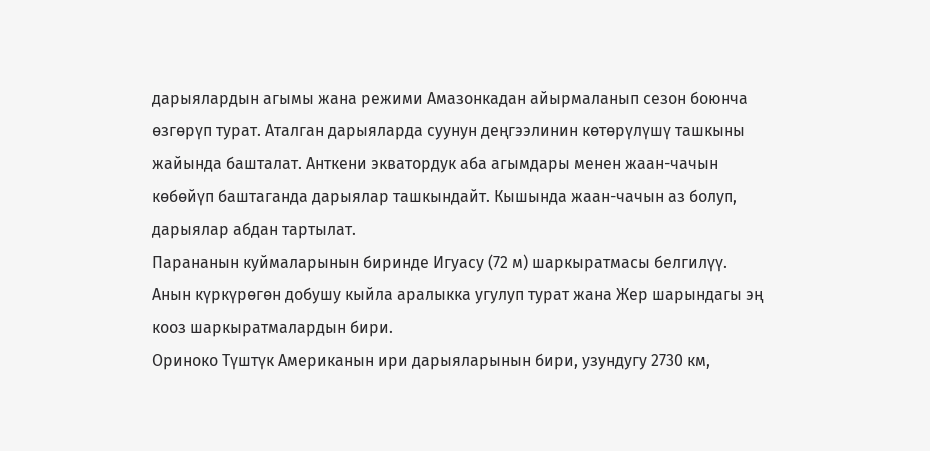дарыялардын агымы жана режими Амазонкадан айырмаланып сезон боюнча өзгөрүп турат. Аталган дарыяларда суунун деңгээлинин көтөрүлүшү ташкыны жайында башталат. Анткени экватордук аба агымдары менен жаан-чачын көбөйүп баштаганда дарыялар ташкындайт. Кышында жаан-чачын аз болуп, дарыялар абдан тартылат.
Парананын куймаларынын биринде Игуасу (72 м) шаркыратмасы белгилүү. Анын күркүрөгөн добушу кыйла аралыкка угулуп турат жана Жер шарындагы эң кооз шаркыратмалардын бири.
Ориноко Түштүк Американын ири дарыяларынын бири, узундугу 2730 км,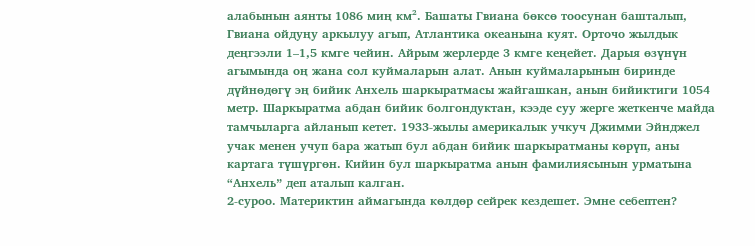алабынын аянты 1086 миң км². Башаты Гвиана бөксө тоосунан башталып, Гвиана ойдуңу аркылуу агып, Атлантика океанына куят. Орточо жылдык деңгээли 1–1,5 кмге чейин. Айрым жерлерде 3 кмге кеңейет. Дарыя өзүнүн агымында оң жана сол куймаларын алат. Анын куймаларынын биринде дүйнөдөгү эң бийик Анхель шаркыратмасы жайгашкан, анын бийиктиги 1054 метр. Шаркыратма абдан бийик болгондуктан, кээде суу жерге жеткенче майда тамчыларга айланып кетет. 1933-жылы америкалык учкуч Джимми Эйнджел учак менен учуп бара жатып бул абдан бийик шаркыратманы көрүп, аны картага түшүргөн. Кийин бул шаркыратма анын фамилиясынын урматына “Анхель” деп аталып калган.
2-суроо. Материктин аймагында көлдөр сейрек кездешет. Эмне себептен?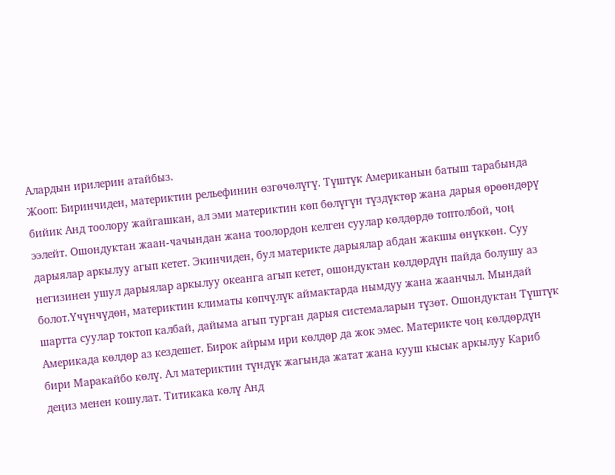Алардын ирилерин атайбыз.
Жооп: Биринчиден, материктин рельефинин өзгөчөлүгү. Түштүк Американын батыш тарабында бийик Анд тоолору жайгашкан, ал эми материктин көп бөлүгүн түздүктөр жана дарыя өрөөндөрү ээлейт. Ошондуктан жаан-чачындан жана тоолордон келген суулар көлдөрдө топтолбой, чоң дарыялар аркылуу агып кетет. Экинчиден, бул материкте дарыялар абдан жакшы өнүккөн. Суу негизинен ушул дарыялар аркылуу океанга агып кетет, ошондуктан көлдөрдүн пайда болушу аз болот.Үчүнчүдөн, материктин климаты көпчүлүк аймактарда нымдуу жана жаанчыл. Мындай шартта суулар токтоп калбай, дайыма агып турган дарыя системаларын түзөт. Ошондуктан Түштүк Америкада көлдөр аз кездешет. Бирок айрым ири көлдөр да жок эмес. Материкте чоң көлдөрдүн бири Маракайбо көлү. Ал материктин түндүк жагында жатат жана кууш кысык аркылуу Кариб деңиз менен кошулат. Титикака көлү Анд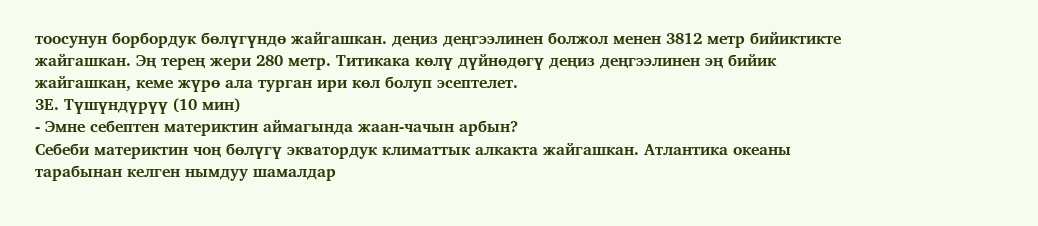тоосунун борбордук бөлүгүндө жайгашкан. деңиз деңгээлинен болжол менен 3812 метр бийиктикте жайгашкан. Эң терең жери 280 метр. Титикака көлү дүйнөдөгү деңиз деңгээлинен эң бийик жайгашкан, кеме жүрө ала турган ири көл болуп эсептелет.
3Е. Түшүндүрүү (10 мин)
- Эмне себептен материктин аймагында жаан-чачын арбын?
Себеби материктин чоң бөлүгү экватордук климаттык алкакта жайгашкан. Атлантика океаны тарабынан келген нымдуу шамалдар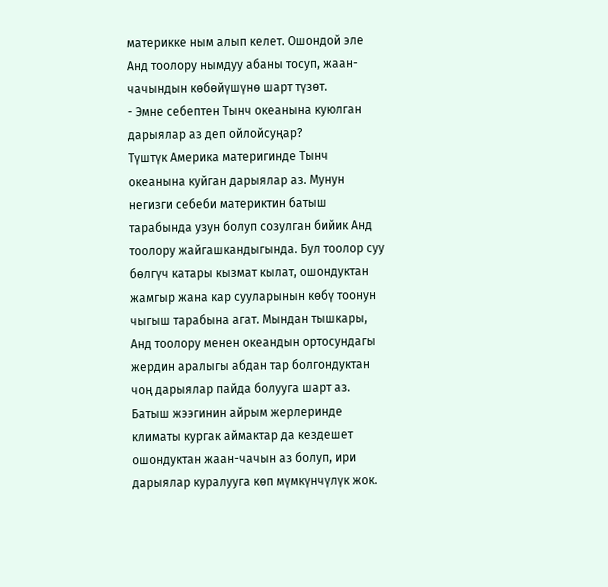материкке ным алып келет. Ошондой эле Анд тоолору нымдуу абаны тосуп, жаан-чачындын көбөйүшүнө шарт түзөт.
- Эмне себептен Тынч океанына куюлган дарыялар аз деп ойлойсуңар?
Түштүк Америка материгинде Тынч океанына куйган дарыялар аз. Мунун негизги себеби материктин батыш тарабында узун болуп созулган бийик Анд тоолору жайгашкандыгында. Бул тоолор суу бөлгүч катары кызмат кылат, ошондуктан жамгыр жана кар сууларынын көбү тоонун чыгыш тарабына агат. Мындан тышкары, Анд тоолору менен океандын ортосундагы жердин аралыгы абдан тар болгондуктан чоң дарыялар пайда болууга шарт аз. Батыш жээгинин айрым жерлеринде климаты кургак аймактар да кездешет ошондуктан жаан-чачын аз болуп, ири дарыялар куралууга көп мүмкүнчүлүк жок.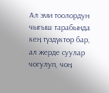Ал эми тоолордун чыгыш тарабында кең түздүктөр бар, ал жерде суулар чогулуп, чоң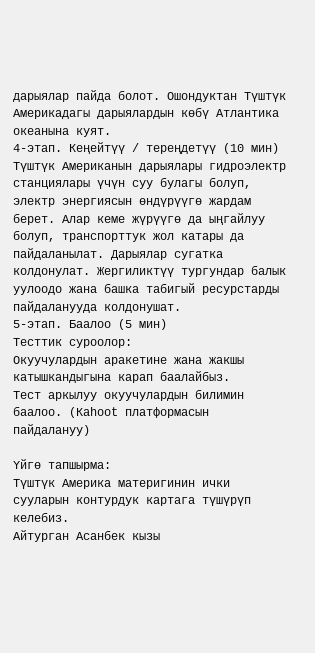дарыялар пайда болот. Ошондуктан Түштүк Америкадагы дарыялардын көбү Атлантика океанына куят.
4-этап. Кеңейтүү / тереңдетүү (10 мин)
Түштүк Американын дарыялары гидроэлектр станциялары үчүн суу булагы болуп, электр энергиясын өндүрүүгө жардам берет. Алар кеме жүрүүгө да ыңгайлуу болуп, транспорттук жол катары да пайдаланылат. Дарыялар сугатка колдонулат. Жергиликтүү тургундар балык уулоодо жана башка табигый ресурстарды пайдаланууда колдонушат.
5-этап. Баалоо (5 мин)
Тесттик суроолор:
Окуучулардын аракетине жана жакшы катышкандыгына карап баалайбыз.
Тест аркылуу окуучулардын билимин баалоо. (Каhооt платформасын пайдалануу)

Үйгө тапшырма:
Түштүк Америка материгинин ички сууларын контурдук картага түшүрүп келебиз.
Айтурган Асанбек кызы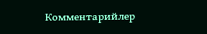Комментарийлер